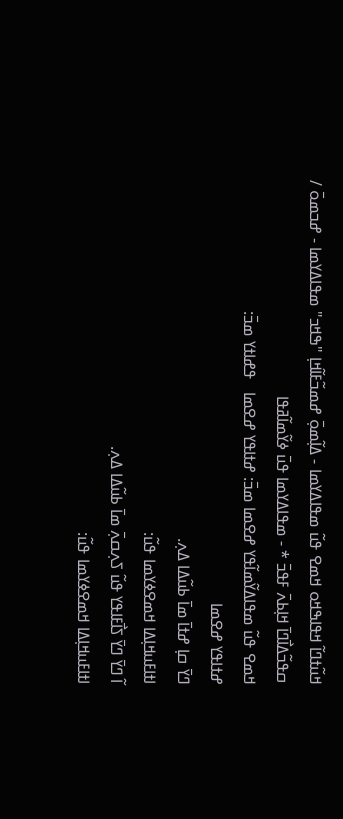ߞߎ߬ߙߣߊ߬ ߞߟߊߒߞߋ ߞߘߐ ߟߎ߬ ߘߟߊߡߌߘߊ - ߡߊ߲߬ߘߋ߲߫ ߝߘߏ߬ߓߊ߬ߞߊ߲ "ߒߞߏ" ߘߟߊߡߌߘߊ - ߝߏߘߋ߫ / ߛߟߏ߬ߡߊ߯ߣߊ߫ ߞߊ߲ߕߍ߫ ߓߟߏ߫ * - ߘߟߊߡߌߘߊ ߟߎ߫ ߦߌ߬ߘߊ߬ߥߟߊ
ߞߘߐ ߟߎ߬ ߘߟߊߡߌ߬ߘߊ߬ߟߌ ߝߐߘߊ ߘߏ߫: ߝߙߊߟߌ ߝߐߘߊ   ߟߝߊߙߌ ߘߏ߫:
ߝߙߊߟߌ ߝߐߘߊ
ߣߌ߫ ߛߊ߲ ߝߙߊ߫ ߘߊ߫ ߕߎ߬ߡߊ ߡߍ߲.
ߊߙߊߓߎߞߊ߲ߡߊ ߞߘߐߦߌߘߊ ߟߎ߬:
ߊ߬ ߣߌ߫ ߣߌ߫ ߖߊ߯ߓߊߟߌ ߟߎ߬ ߖߍ߲ߛߍ߲߫ ߘߊ߫ ߕߎ߬ߡߊ ߡߍ߲.
ߊߙߊߓߎߞߊ߲ߡߊ ߞߘߐߦߌߘߊ ߟߎ߬: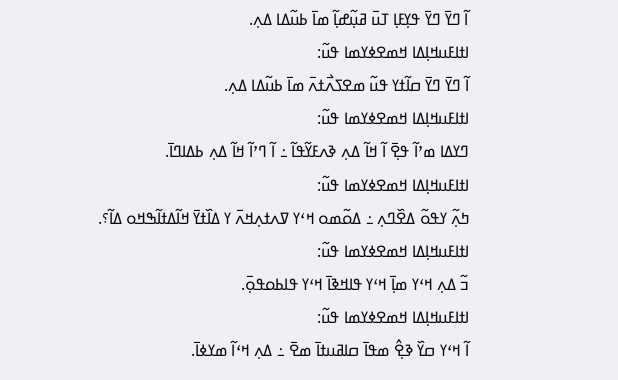ߊ߬ ߣߌ߫ ߣߌ߫ ߟߌ߲ߓߊ߲ ߠߎ߫ ߥߎ߲߬ߝߊ߲߬ ߘߊ߫ ߕߎ߬ߡߊ ߡߍ߲.
ߊߙߊߓߎߞߊ߲ߡߊ ߞߘߐߦߌߘߊ ߟߎ߬:
ߊ߬ ߣߌ߫ ߣߌ߫ ߛߊ߬ߙߌ ߟߎ߬ ߘߐߖߍ߯ߙߍ߫ ߘߊ߫ ߕߎ߬ߡߊ ߡߍ߲.
ߊߙߊߓߎߞߊ߲ߡߊ ߞߘߐߦߌߘߊ ߟߎ߬:
ߣߌߡߊ ߘߴߊ߬ ߟߐ߲߫ ߊ߬ ߞߊ߬ ߡߍ߲ ߢߍߓߌ߬ߟߊ߬ ߸ ߊ߬ ߣߴߊ߬ ߞߊ߬ ߡߍ߲ ߕߡߊߣߊ߫.
ߊߙߊߓߎߞߊ߲ߡߊ ߞߘߐߦߌߘߊ ߟߎ߬:
ߤߍ߲߬ ߌߟߋ߬ ߡߐ߰ߣߍ߲ ߸ ߡߋ߬ߘߋ ߞߵߌ ߜߍߙߍ߲ߞߍ߫ ߌ ߡߊ߰ߙߌ߫ ߞߊ߬ߡߙߊ߬ߒߞߋ ߡߊ߬؟.
ߊߙߊߓߎߞߊ߲ߡߊ ߞߘߐߦߌߘߊ ߟߎ߬:
ߏ߬ ߡߍ߲ ߞߵߌ ߘߊ߲߫ ߞߵߌ ߟߊߞߢߊ߫ ߞߵߌ ߟߊߕߋߟߋ߲߫.
ߊߙߊߓߎߞߊ߲ߡߊ ߞߘߐߦߌߘߊ ߟߎ߬:
ߊ߬ ߞߵߌ ߛߌ߰ ߢߐ߲߮ ߘߟߊ߫ ߛߊߥߎߙߊ߫ ߘߐ߫ ߸ ߡߍ߲ ߞߵߊ߬ ߘߌߦߊ߫.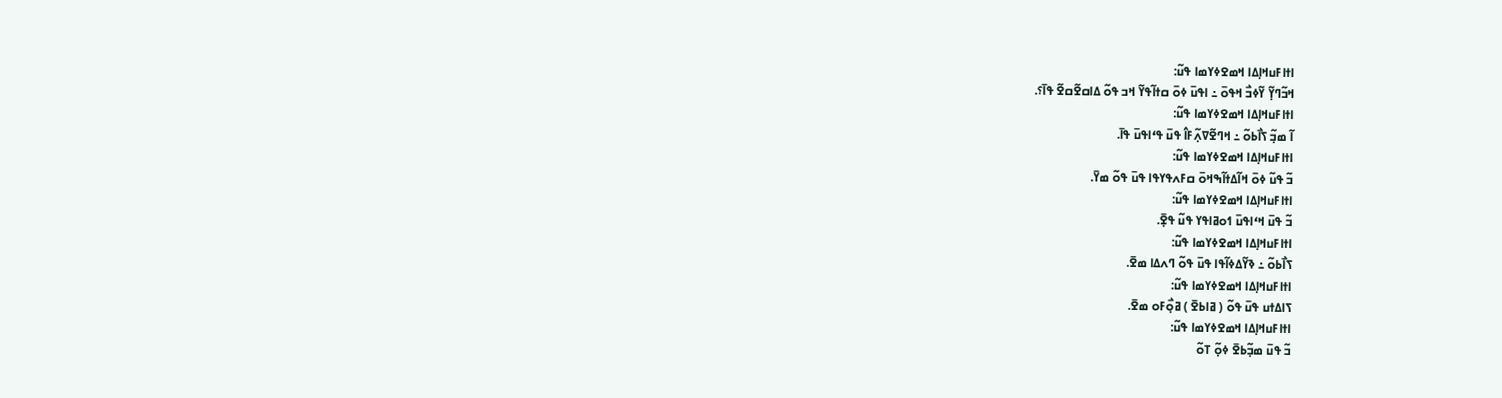ߊߙߊߓߎߞߊ߲ߡߊ ߞߘߐߦߌߘߊ ߟߎ߬:
ߞߏ߬ߣߌ߲߬ ߌ߬ߦߏ߯ ߞߟߋ߫ ߸ ߊߟߎ߫ ߦߋ߫ ߛߙߊ߬ߟߌ߬ ߞߏ ߟߋ߬ ߡߊߛߐ߬ߛߐ߬ ߟߊ߫؟.
ߊߙߊߓߎߞߊ߲ߡߊ ߞߘߐߦߌߘߊ ߟߎ߬:
ߊ߬ ߘߏ߲߬ ߖߊ߯ߕߋ߬ ߸ ߞߣߐ߬ߜߍ߲߬ߓߊ߮ ߟߎ߫ ߟߵߊߟߎ߫ ߟߊ߫.
ߊߙߊߓߎߞߊ߲ߡߊ ߞߘߐߦߌߘߊ ߟߎ߬:
ߏ߬ ߟߎ߬ ߦߋ߫ ߞߊ߬ߡߙߊ߬ߒߞߋ߫ ߛߓߍߟߌߟߊ ߟߎ߫ ߟߋ߬ ߘߌ߫.
ߊߙߊߓߎߞߊ߲ߡߊ ߞߘߐߦߌߘߊ ߟߎ߬:
ߏ߬ ߟߎ߫ ߞߵߊߟߎ߫ ߗߋߥߊߟߌ ߟߎ߬ ߟߐ߲߫.
ߊߙߊߓߎߞߊ߲ߡߊ ߞߘߐߦߌߘߊ ߟߎ߬:
ߖߊ߯ߕߋ߬ ߸ ߢߌ߬ߡߦߊ߬ߟߊ ߟߎ߫ ߟߋ߬ ߣߍߡߊ ߘߐ߫.
ߊߙߊߓߎߞߊ߲ߡߊ ߞߘߐߦߌߘߊ ߟߎ߬:
ߖߊߡߙߎ ߟߎ߫ ߟߋ߬ ( ߥߊߕߐ߫ ) ߥߋ߲߯ߓߋ ߘߐ߫.
ߊߙߊߓߎߞߊ߲ߡߊ ߞߘߐߦߌߘߊ ߟߎ߬:
ߏ߬ ߟߎ߫ ߘߏ߲߬ߕߐ߫ ߦߋ߲߬ ߠߋ߬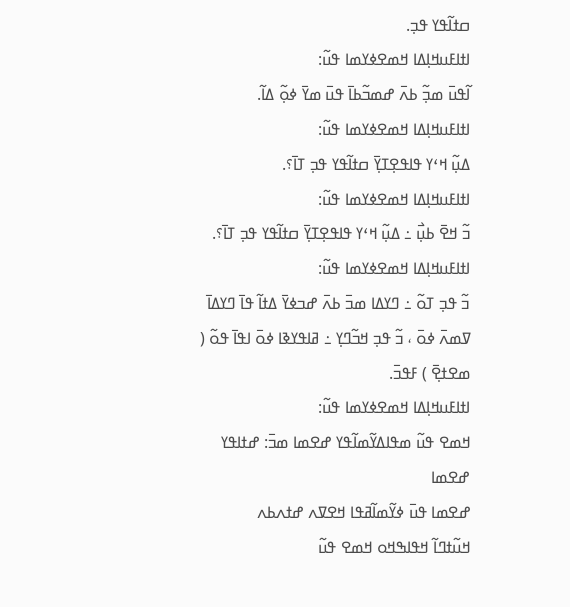ߛߙߊ߬ߟߌ ߟߏ߲.
ߊߙߊߓߎߞߊ߲ߡߊ ߞߘߐߦߌߘߊ ߟߎ߬:
ߊ߬ߟߎ߫ ߘߏ߲߬ ߕߍ߫ ߝߘߏ߬ߕߊ߫ ߟߎ߫ ߘߌ߫ ߦߋ߲߬ ߡߊ߬.
ߊߙߊߓߎߞߊ߲ߡߊ ߞߘߐߦߌߘߊ ߟߎ߬:
ߡߎ߲߬ ߞߵߌ ߟߊߟߐ߲ߠߌ߲߫ ߛߙߊ߬ߟߌ ߟߏ߲ ߠߊ߫؟.
ߊߙߊߓߎߞߊ߲ߡߊ ߞߘߐߦߌߘߊ ߟߎ߬:
ߏ߬ ߞߐ߫ ߕߎ߲߯ ߸ ߡߎ߲߬ ߞߵߌ ߟߊߟߐ߲ߠߌ߲߫ ߛߙߊ߬ߟߌ ߟߏ߲ ߠߊ߫؟.
ߊߙߊߓߎߞߊ߲ߡߊ ߞߘߐߦߌߘߊ ߟߎ߬:
ߏ߬ ߟߏ߲ ߠߋ߬ ߸ ߣߌߡߊ ߘߏ߫ ߕߍ߫ ߝߏߦߌ߫ ߡߙߊ߬ ߟߊ߫ ߣߌߡߊ߫ ߜߘߍ߫ ߦߋ߫ ، ߏ߬ ߟߏ߲ ߞߏ߬ߣߌ߲ ߸ ߥߊߟߌߢߊ ߦߋ߫ ߊߟߊ߫ ߟߋ߬ ( ߘߐߙߐ߲߫ ) ߓߟߏ߫.
ߊߙߊߓߎߞߊ߲ߡߊ ߞߘߐߦߌߘߊ ߟߎ߬:
ߞߘߐ ߟߎ߬ ߘߟߊߡߌ߬ߘߊ߬ߟߌ ߝߐߘߊ ߘߏ߫: ߝߙߊߟߌ ߝߐߘߊ
ߝߐߘߊ ߟߎ߫ ߦߌ߬ߘߊ߬ߥߟߊ ߞߐߜߍ ߝߙߍߕߍ
ߞߎ߬ߙߣߊ߬ ߞߟߊߒߞߋ ߞߘߐ ߟߎ߬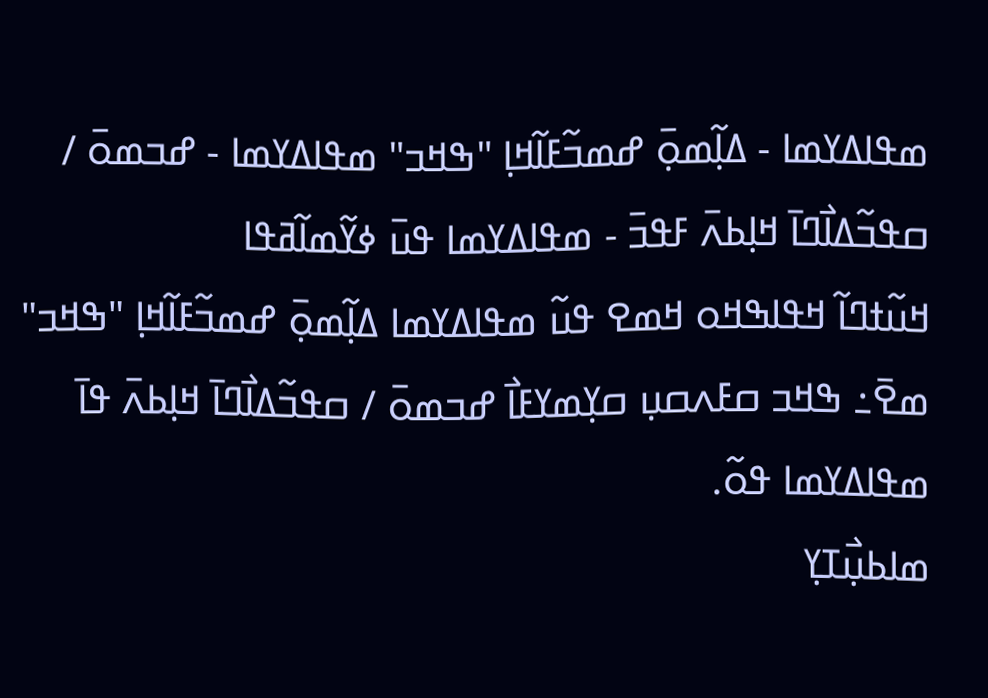ߘߟߊߡߌߘߊ - ߡߊ߲߬ߘߋ߲߫ ߝߘߏ߬ߓߊ߬ߞߊ߲ "ߒߞߏ" ߘߟߊߡߌߘߊ - ߝߏߘߋ߫ / ߛߟߏ߬ߡߊ߯ߣߊ߫ ߞߊ߲ߕߍ߫ ߓߟߏ߫ - ߘߟߊߡߌߘߊ ߟߎ߫ ߦߌ߬ߘߊ߬ߥߟߊ
ߞߎ߬ߙߣߊ߬ ߞߟߊߒߞߋ ߞߘߐ ߟߎ߬ ߘߟߊߡߌߘߊ ߡߊ߲߬ߘߋ߲߫ ߝߘߏ߬ߓߊ߬ߞߊ߲ "ߒߞߏ" ߘߐ߫߸ ߒߞߏ ߛߓߍߛߎ߲ ߛߌ߲ߘߌߓߊ߯ ߝߏߘߋ߫ / ߛߟߏ߬ߡߊ߯ߣߊ߫ ߞߊ߲ߕߍ߫ ߟߊ߫ ߘߟߊߡߌߘߊ ߟߋ߬.
ߘߊߕߎ߲߯ߠߌ߲